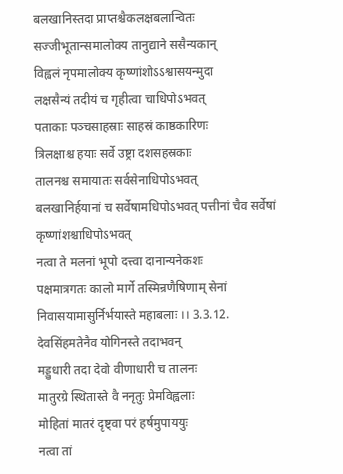बलखानिस्तदा प्राप्तश्चैकलक्षबलान्वितः
सज्जीभूतान्समालोक्य तानुद्याने ससैन्यकान्
विह्वलं नृपमालोक्य कृष्णांशोऽऽश्वासयन्मुदा
लक्षसैन्यं तदीयं च गृहीत्वा चाधिपोऽभवत्
पताकाः पञ्चसाहस्राः साहस्रं काष्ठकारिणः
त्रिलक्षाश्च हयाः सर्वे उष्ट्रा दशसहस्रकाः
तालनश्च समायातः सर्वसेनाधिपोऽभवत्
बलखानिर्हयानां च सर्वेषामधिपोऽभवत् पत्तीनां चैव सर्वेषां कृष्णांशश्चाधिपोऽभवत्
नत्वा ते मलनां भूपो दत्त्वा दानान्यनेकशः
पक्षमात्रगतः कालो मार्गे तस्मिन्रणैषिणाम् सेनां निवासयामासुर्निर्भयास्ते महाबलाः ।। 3.3.12.
देवसिंहमतेनैव योगिनस्ते तदाभवन्
मड्डुधारी तदा देवो वीणाधारी च तालनः
मातुरग्रे स्थितास्ते वै ननृतुः प्रेमविह्वलाः
मोहितां मातरं दृष्ट्वा परं हर्षमुपाययुः
नत्वा तां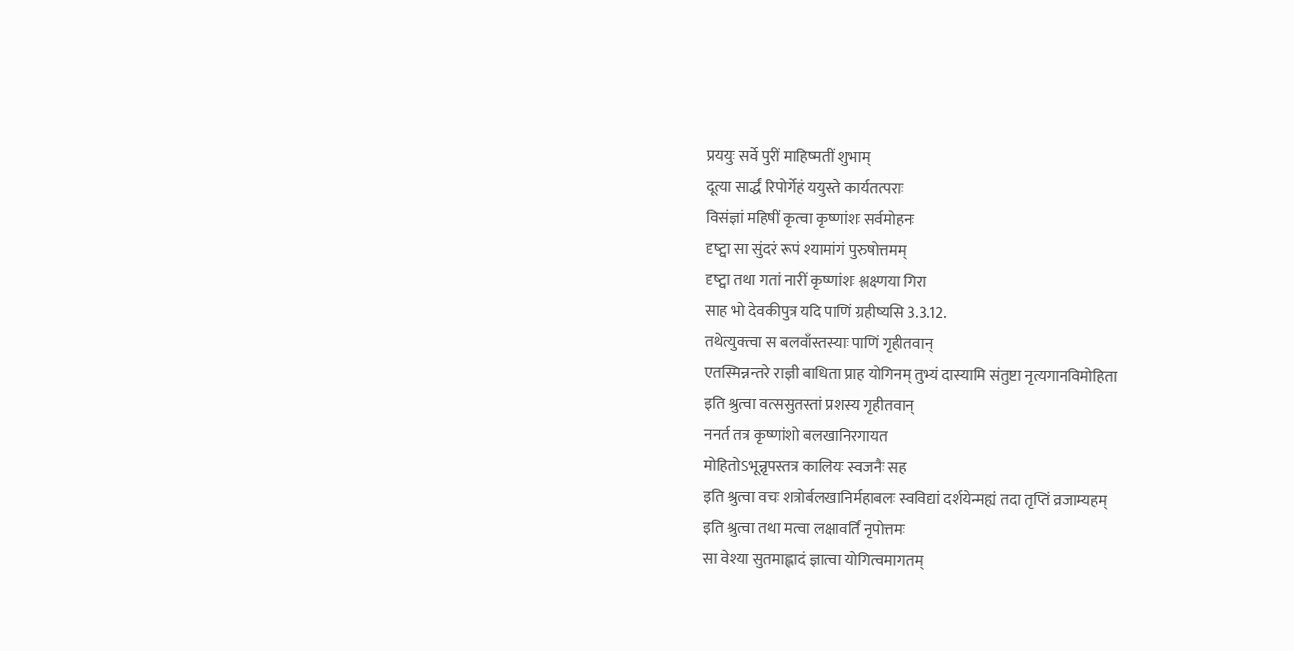प्रययुः सर्वे पुरीं माहिष्मतीं शुभाम्
दूत्या सार्द्धं रिपोर्गेहं ययुस्ते कार्यतत्पराः
विसंज्ञां महिषीं कृत्वा कृष्णांशः सर्वमोहनः
दृष्ट्वा सा सुंदरं रूपं श्यामांगं पुरुषोत्तमम्
दृष्ट्वा तथा गतां नारीं कृष्णांशः श्लक्ष्णया गिरा
साह भो देवकीपुत्र यदि पाणिं ग्रहीष्यसि 3.3.12.
तथेत्युक्त्वा स बलवाँस्तस्याः पाणिं गृहीतवान्
एतस्मिन्नन्तरे राज्ञी बाधिता प्राह योगिनम् तुभ्यं दास्यामि संतुष्टा नृत्यगानविमोहिता
इति श्रुत्वा वत्ससुतस्तां प्रशस्य गृहीतवान्
ननर्त तत्र कृष्णांशो बलखानिरगायत
मोहितोऽभून्नृपस्तत्र कालियः स्वजनैः सह
इति श्रुत्वा वचः शत्रोर्बलखानिर्महाबलः स्वविद्यां दर्शयेन्मह्यं तदा तृप्तिं व्रजाम्यहम्
इति श्रुत्वा तथा मत्वा लक्षावर्तिं नृपोत्तमः
सा वेश्या सुतमाह्लादं ज्ञात्वा योगित्वमागतम्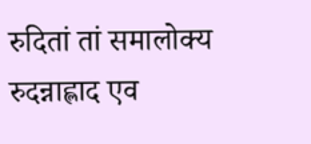रुदितां तां समालोक्य रुदन्नाह्लाद एव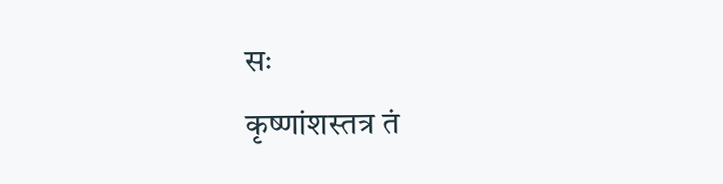सः
कृष्णांशस्तत्र तं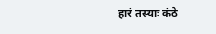हारं तस्याः कंठे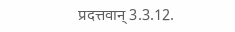प्रदत्तवान् 3.3.12.